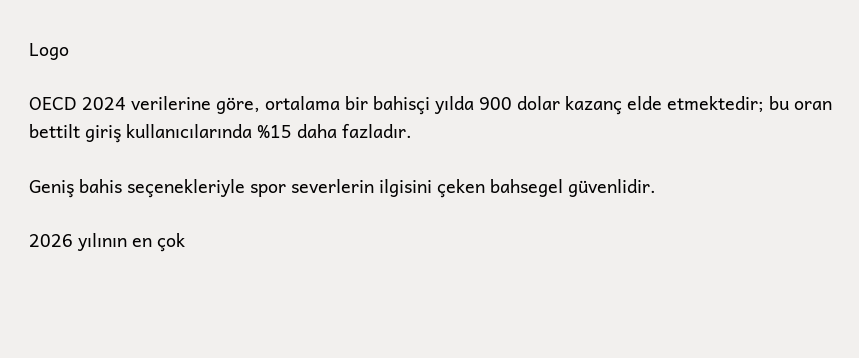Logo

OECD 2024 verilerine göre, ortalama bir bahisçi yılda 900 dolar kazanç elde etmektedir; bu oran bettilt giriş kullanıcılarında %15 daha fazladır.

Geniş bahis seçenekleriyle spor severlerin ilgisini çeken bahsegel güvenlidir.

2026 yılının en çok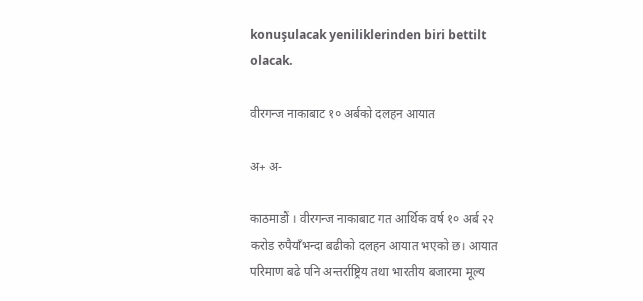konuşulacak yeniliklerinden biri bettilt olacak.

वीरगन्ज नाकाबाट १० अर्बको दलहन आयात

अ+ अ-

काठमाडौं । वीरगन्ज नाकाबाट गत आर्थिक वर्ष १० अर्ब २२ करोड रुपैयाँभन्दा बढीको दलहन आयात भएको छ। आयात परिमाण बढे पनि अन्तर्राष्ट्रिय तथा भारतीय बजारमा मूल्य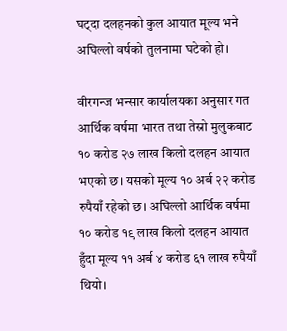घट्दा दलहनको कुल आयात मूल्य भने अघिल्लो वर्षको तुलनामा घटेको हो।

वीरगन्ज भन्सार कार्यालयका अनुसार गत आर्थिक वर्षमा भारत तथा तेस्रो मुलुकबाट १० करोड २७ लाख किलो दलहन आयात भएको छ। यसको मूल्य १० अर्ब २२ करोड रुपैयाँ रहेको छ। अघिल्लो आर्थिक वर्षमा १० करोड १९ लाख किलो दलहन आयात हुँदा मूल्य ११ अर्ब ४ करोड ६१ लाख रुपैयाँ थियो।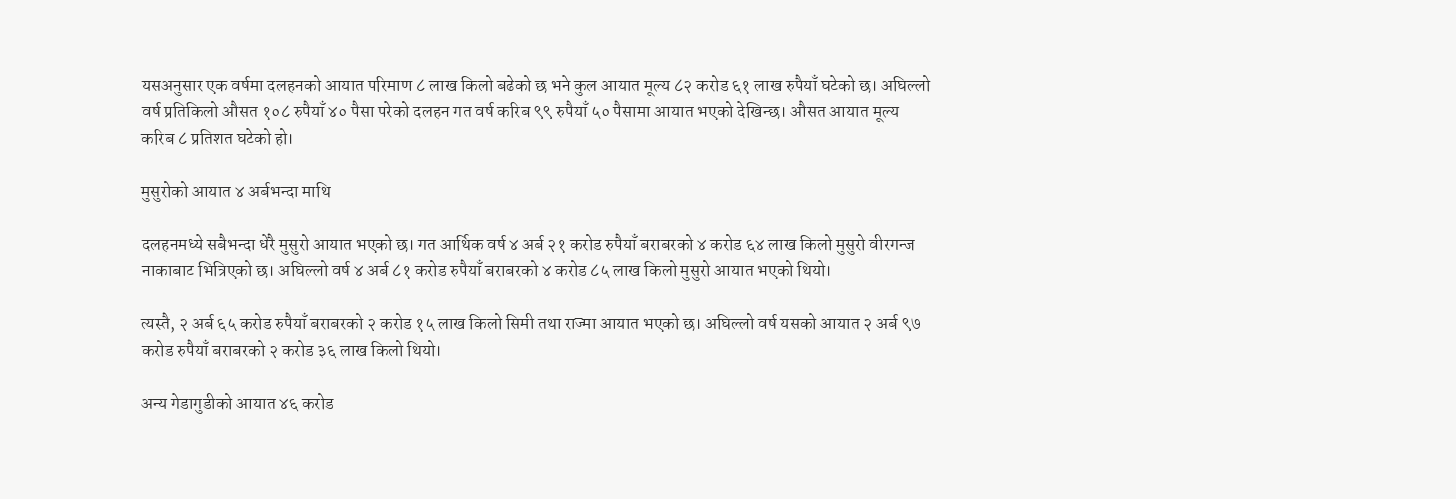यसअनुसार एक वर्षमा दलहनको आयात परिमाण ८ लाख किलो बढेको छ भने कुल आयात मूल्य ८२ करोड ६१ लाख रुपैयाँ घटेको छ। अघिल्लो वर्ष प्रतिकिलो औसत १०८ रुपैयाँ ४० पैसा परेको दलहन गत वर्ष करिब ९९ रुपैयाँ ५० पैसामा आयात भएको देखिन्छ। औसत आयात मूल्य करिब ८ प्रतिशत घटेको हो।

मुसुरोको आयात ४ अर्बभन्दा माथि

दलहनमध्ये सबैभन्दा धेरै मुसुरो आयात भएको छ। गत आर्थिक वर्ष ४ अर्ब २१ करोड रुपैयाँ बराबरको ४ करोड ६४ लाख किलो मुसुरो वीरगन्ज नाकाबाट भित्रिएको छ। अघिल्लो वर्ष ४ अर्ब ८१ करोड रुपैयाँ बराबरको ४ करोड ८५ लाख किलो मुसुरो आयात भएको थियो।

त्यस्तै, २ अर्ब ६५ करोड रुपैयाँ बराबरको २ करोड १५ लाख किलो सिमी तथा राज्मा आयात भएको छ। अघिल्लो वर्ष यसको आयात २ अर्ब ९७ करोड रुपैयाँ बराबरको २ करोड ३६ लाख किलो थियो।

अन्य गेडागुडीको आयात ४६ करोड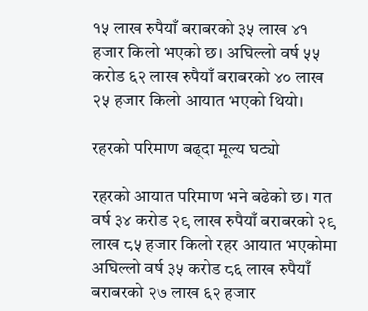१५ लाख रुपैयाँ बराबरको ३५ लाख ४१ हजार किलो भएको छ। अघिल्लो वर्ष ५५ करोड ६२ लाख रुपैयाँ बराबरको ४० लाख २५ हजार किलो आयात भएको थियो।

रहरको परिमाण बढ्दा मूल्य घट्यो

रहरको आयात परिमाण भने बढेको छ। गत वर्ष ३४ करोड २९ लाख रुपैयाँ बराबरको २९ लाख ८५ हजार किलो रहर आयात भएकोमा अघिल्लो वर्ष ३५ करोड ८६ लाख रुपैयाँ बराबरको २७ लाख ६२ हजार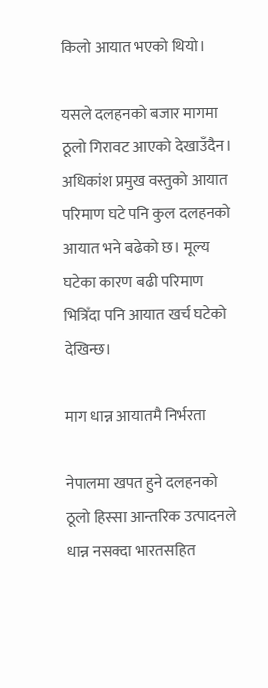किलो आयात भएको थियो।

यसले दलहनको बजार मागमा ठूलो गिरावट आएको देखाउँदैन। अधिकांश प्रमुख वस्तुको आयात परिमाण घटे पनि कुल दलहनको आयात भने बढेको छ। मूल्य घटेका कारण बढी परिमाण भित्रिँदा पनि आयात खर्च घटेको देखिन्छ।

माग धान्न आयातमै निर्भरता

नेपालमा खपत हुने दलहनको ठूलो हिस्सा आन्तरिक उत्पादनले धान्न नसक्दा भारतसहित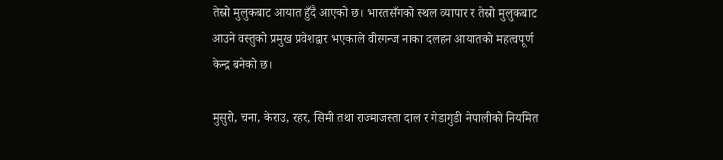तेस्रो मुलुकबाट आयात हुँदै आएको छ। भारतसँगको स्थल व्यापार र तेस्रो मुलुकबाट आउने वस्तुको प्रमुख प्रवेशद्वार भएकाले वीरगन्ज नाका दलहन आयातको महत्वपूर्ण केन्द्र बनेको छ।

मुसुरो, चना, केराउ, रहर, सिमी तथा राज्माजस्ता दाल र गेडागुडी नेपालीको नियमित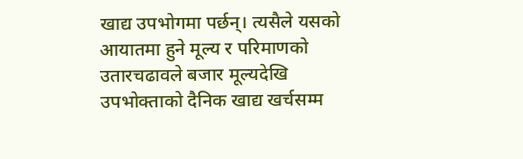खाद्य उपभोगमा पर्छन्। त्यसैले यसको आयातमा हुने मूल्य र परिमाणको उतारचढावले बजार मूल्यदेखि उपभोक्ताको दैनिक खाद्य खर्चसम्म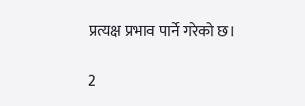प्रत्यक्ष प्रभाव पार्ने गरेको छ।

2